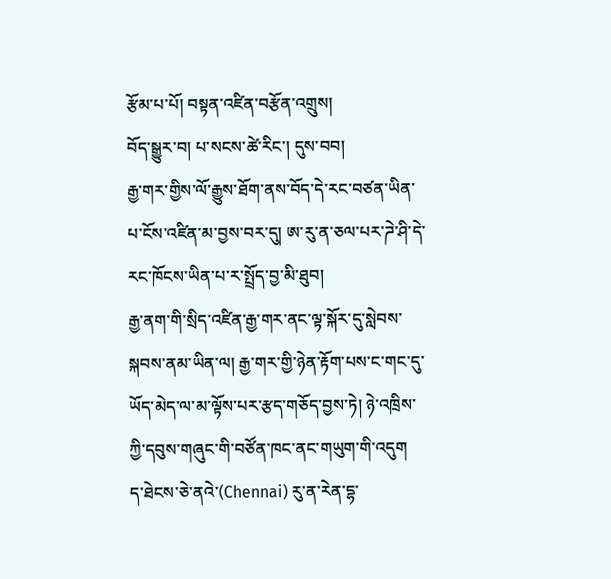རྩོམ་པ་པོ། བསྟན་འཛིན་བརྩོན་འགྲུས།
བོད་སྒྱུར་བ། པ་སངས་ཚེ་རིང་། དུས་བབ།
རྒྱ་གར་གྱིས་ལོ་རྒྱུས་ཐོག་ནས་བོད་དེ་རང་བཙན་ཡིན་པ་ངོས་འཛིན་མ་བྱས་བར་དུ། ཨ་རུ་ན་ཅལ་པར་ཌེ་ཤི་དེ་རང་ཁོངས་ཡིན་པ་ར་སྤྲོད་བྱ་མི་ཐུབ།
རྒྱ་ནག་གི་སྲིད་འཛིན་རྒྱ་གར་ནང་ལྟ་སྐོར་དུ་སླེབས་སྐབས་ནམ་ཡིན་ལ། རྒྱ་གར་གྱི་ཉེན་རྟོག་པས་ང་གང་དུ་ཡོད་མེད་ལ་མ་ལྟོས་པར་རྩད་གཅོད་བྱས་ཏེ། ཉེ་འཁྲིས་ཀྱི་དབུས་གཞུང་གི་བཙོན་ཁང་ནང་གཡུག་གི་འདུག
ད་ཐེངས་ཅེ་ནའེ་(Chennai) རུ་ན་རེན་དྷ་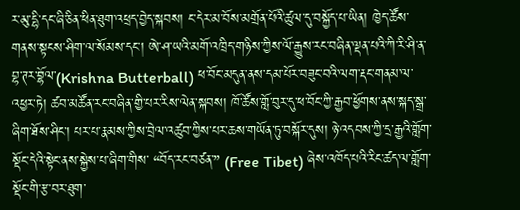ར་མུ་དྷི་དང་ཞི་ཅིན་ཕིན་ཐུག་འཕྲད་བྱེད་སྐབས། ང་དེར་མ་བོས་མགྲོན་པོའི་ཚུལ་དུ་བསྐྱོད་པ་ཡིན། ཁྱེད་ཚོས་གནས་སྟངས་ཤིག་ལ་སོམས་དང་། ཨེ་ཤ་ཡའི་མགོ་འཁྲིད་གཉིས་ཀྱིས་ལོ་རྒྱུས་རང་བཞིན་ལྡན་པའི་ཀི་རི་ཤི་ན་བྷ་ཊར་བྷོལ་(Krishna Butterball) ཕ་བོང་མདུན་ནས་དམ་པོར་བཟུང་བའི་ལག་རྡང་གནམ་ལ་འཕྱར་ཏེ། ཚབ་མཚོན་རང་བཞིན་གྱི་པར་རིས་ལེན་སྐབས། ཁོ་ཚོས་གློ་བུར་དུ་ཕ་བོང་ཀྱི་རྒྱབ་ཕྱོགས་ནས་སྐད་སྒྲ་ཞིག་ཐོས་ཤིང་། པར་པ་རྣམས་ཀྱིས་བྲེལ་འཚུབ་ཀྱིས་པར་ཆས་གཡོན་ཏུ་བསྐོར་དུས། ཉེ་འདབས་ཀྱི་དྲ་རྒྱའི་གློག་སྡོང་དེའི་སྟེང་ནས་སྐྱེས་པ་ཞིག་གིས་ “བོད་རང་བཙན་” (Free Tibet) ཞེས་འཁོད་པའི་རིང་ཚད་ལ་གློག་སྡོང་གི་རྩ་བར་ཐུག་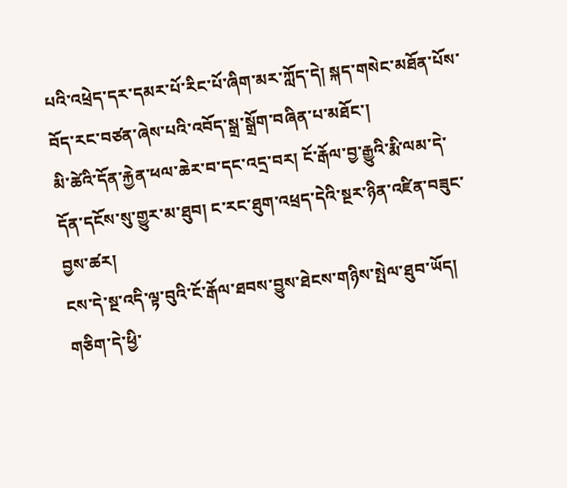པའི་འཕྲེད་དར་དམར་པོ་རིང་པོ་ཞིག་མར་ཀློད་དེ། སྐད་གསེང་མཐོན་པོས་བོད་རང་བཙན་ཞེས་པའི་འབོད་སྒྲ་སྒྲོག་བཞིན་པ་མཐོང་།
མི་ཚེའི་དོན་རྐྱེན་ཕལ་ཆེར་བ་དང་འདྲ་བར། ངོ་རྒོལ་བྱ་རྒྱུའི་རྨི་ལམ་དེ་དོན་དངོས་སུ་གྱུར་མ་ཐུབ། ང་རང་ཐུག་འཕྲད་དེའི་སྔར་ཉིན་འཛིན་བཟུང་བྱས་ཚར།
ངས་དེ་སྔ་འདི་ལྟ་བུའི་ངོ་རྒོལ་ཐབས་བྱུས་ཐེངས་གཉིས་སྤེལ་ཐུབ་ཡོད། གཅིག་དེ་ཕྱི་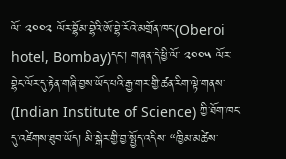ལོ་ ༢༠༠༢ ལོར་བྷོམ་བྷེའི་ཨོ་བྷེ་རོའེ་མགྲོན་ཁང་(Oberoi hotel, Bombay)དང་། གཞན་དེ་ཕྱི་ལོ་ ༢༠༠༥ ལོར་བྷེང་ལོར་དུ་རྟེན་གཞི་བྱས་ཡོད་པའི་རྒྱ་གར་གྱི་ཚན་རིག་ལྟེ་གནས་ (Indian Institute of Science) ཀྱི་ཐོག་ཁང་དུ་འཛེགས་ཐུབ་ཡོད། མི་སྒེར་གྱི་བྱ་སྤྱོད་འདིས་ “ཁྱིམ་མཚེས་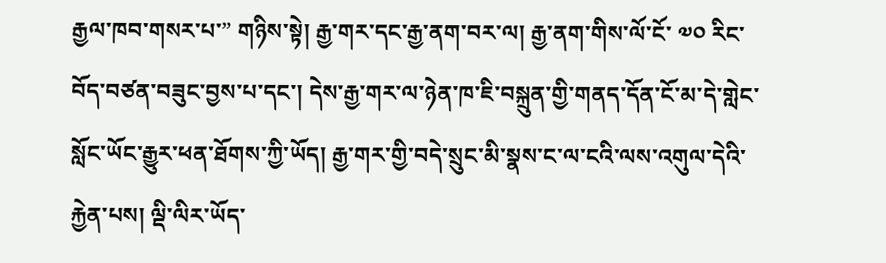རྒྱལ་ཁབ་གསར་པ་” གཉིས་སྟེ། རྒྱ་གར་དང་རྒྱ་ནག་བར་ལ། རྒྱ་ནག་གིས་ལོ་ངོ་ ༧༠ རིང་བོད་བཙན་བཟུང་བྱས་པ་དང་། དེས་རྒྱ་གར་ལ་ཉེན་ཁ་ཇི་བསྐྲུན་གྱི་གནད་དོན་ངོ་མ་དེ་གླེང་སློང་ཡོང་རྒྱུར་ཕན་ཐོགས་ཀྱི་ཡོད། རྒྱ་གར་གྱི་བདེ་སྲུང་མི་སྣས་ང་ལ་ངའི་ལས་འགུལ་དེའི་རྐྱེན་པས། ལྡི་ལིར་ཡོད་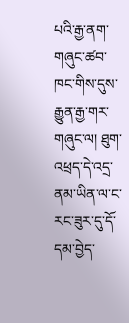པའི་རྒྱ་ནག་གཞུང་ཚབ་ཁང་གིས་དུས་རྒྱུན་རྒྱ་གར་གཞུང་ལ། ཐུག་འཕྲད་དེ་འདྲ་ནམ་ཡིན་ལ་ང་རང་ཟུར་དུ་དོ་དམ་བྱེད་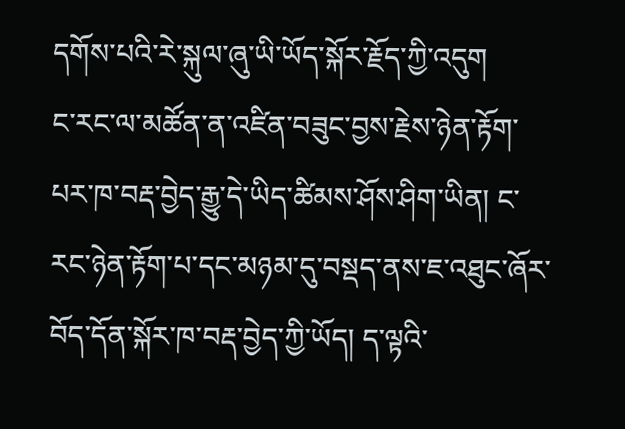དགོས་པའི་རེ་སྐུལ་ཞུ་ཡི་ཡོད་སྐོར་རྗོད་ཀྱི་འདུག
ང་རང་ལ་མཚོན་ན་འཛིན་བཟུང་བྱས་རྗེས་ཉེན་རྟོག་པར་ཁ་བརྡ་བྱེད་རྒྱུ་དེ་ཡིད་ཚིམས་ཤོས་ཤིག་ཡིན། ང་རང་ཉེན་རྟོག་པ་དང་མཉམ་དུ་བསྡད་ནས་ཇ་འཐུང་ཞོར་བོད་དོན་སྐོར་ཁ་བརྡ་བྱེད་ཀྱི་ཡོད། ད་ལྟའི་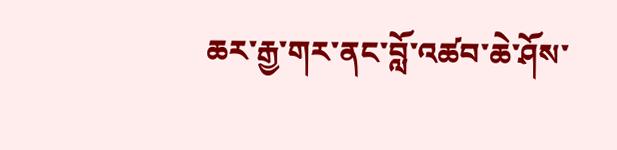ཆར་རྒྱ་གར་ནང་བློ་འཚབ་ཆེ་ཤོས་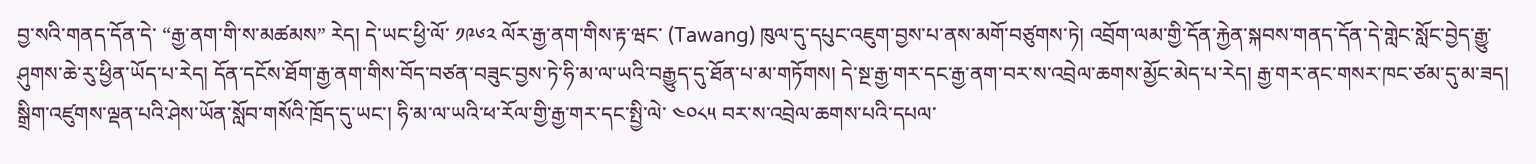བྱ་སའི་གནད་དོན་དེ་ “རྒྱ་ནག་གི་ས་མཚམས” རེད། དེ་ཡང་ཕྱི་ལོ་ ༡༩༦༢ ལོར་རྒྱ་ནག་གིས་རྟ་ཝང་ (Tawang) ཁུལ་དུ་དཔུང་འཇུག་བྱས་པ་ནས་མགོ་བཙུགས་ཏེ། འབྲོག་ལམ་གྱི་དོན་རྐྱེན་སྐབས་གནད་དོན་དེ་གླེང་སློང་བྱེད་རྒྱུ་ཤུགས་ཆེ་རུ་ཕྱིན་ཡོད་པ་རེད། དོན་དངོས་ཐོག་རྒྱ་ནག་གིས་བོད་བཙན་བཟུང་བྱས་ཏེ་ཧི་མ་ལ་ཡའི་བརྒྱུད་དུ་ཐོན་པ་མ་གཏོགས། དེ་སྔ་རྒྱ་གར་དང་རྒྱ་ནག་བར་ས་འབྲེལ་ཆགས་མྱོང་མེད་པ་རེད། རྒྱ་གར་ནང་གསར་ཁང་ཙམ་དུ་མ་ཟད། སྒྲིག་འཛུགས་ལྡན་པའི་ཤེས་ཡོན་སློབ་གསོའི་ཁྲོད་དུ་ཡང་། ཧི་མ་ལ་ཡའི་ཕ་རོལ་གྱི་རྒྱ་གར་དང་སྤྱི་ལེ་ ༤༠༨༥ བར་ས་འབྲེལ་ཆགས་པའི་དཔལ་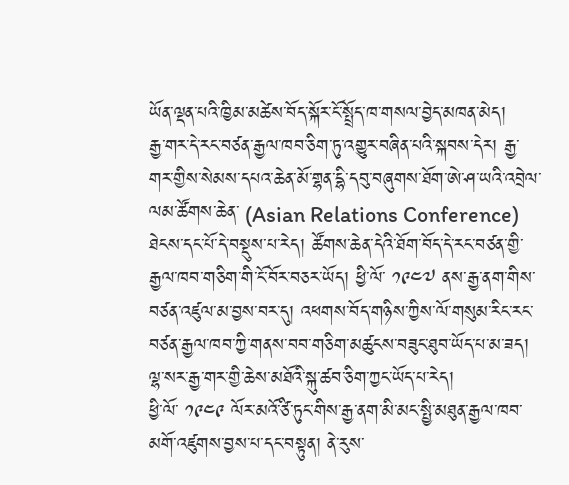ཡོན་ལྡན་པའི་ཁྱིམ་མཚེས་བོད་སྐོར་ངོ་སྤྲོད་ཁ་གསལ་བྱེད་མཁན་མེད།
རྒྱ་གར་དེ་རང་བཙན་རྒྱལ་ཁབ་ཅིག་ཏུ་འགྱུར་བཞིན་པའི་སྐབས་དེར། རྒྱ་གར་གྱིས་སེམས་དཔའ་ཆེན་མོ་གྷན་དྷི་དབུ་བཞུགས་ཐོག་ཨེ་ཤ་ཡའི་འབྲེལ་ལམ་ཚོགས་ཆེན་ (Asian Relations Conference) ཐེངས་དང་པོ་དེ་བསྡུས་པ་རེད། ཚོགས་ཆེན་དེའི་ཐོག་བོད་དེ་རང་བཙན་གྱི་རྒྱལ་ཁབ་གཅིག་གི་ངོ་བོར་བཅར་ཡོད། ཕྱི་ལོ་ ༡༩༤༧ ནས་རྒྱ་ནག་གིས་བཙན་འཛུལ་མ་བྱས་བར་དུ། འཕགས་བོད་གཉིས་ཀྱིས་ལོ་གསུམ་རིང་རང་བཙན་རྒྱལ་ཁབ་ཀྱི་གནས་བབ་གཅིག་མཚུངས་བཟུང་ཐུབ་ཡོད་པ་མ་ཟད། ལྷ་སར་རྒྱ་གར་གྱི་ཆེས་མཐོའི་སྐུ་ཚབ་ཅིག་ཀྱང་ཡོད་པ་རེད།
ཕྱི་ལོ་ ༡༩༤༩ ལོར་མའོ་ཙི་ཏུང་གིས་རྒྱ་ནག་མི་མང་སྤྱི་མཐུན་རྒྱལ་ཁབ་མགོ་འཛུགས་བྱས་པ་དང་བསྟུན། ནེ་རུས་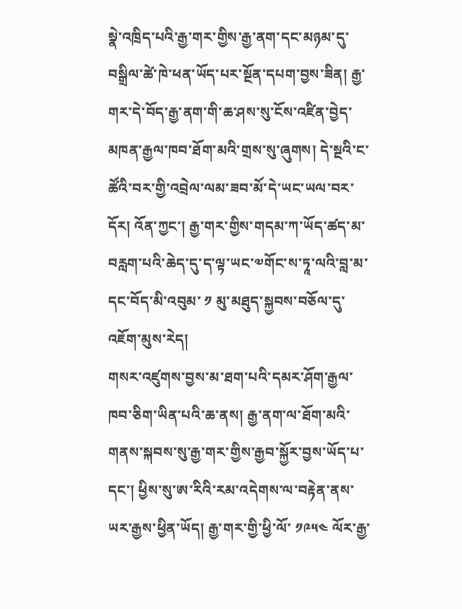སྣེ་འཁྲིད་པའི་རྒྱ་གར་གྱིས་རྒྱ་ནག་དང་མཉམ་དུ་བསྒྲིལ་ཚེ་ཁེ་ཕན་ཡོད་པར་སྔོན་དཔག་བྱས་ཟིན། རྒྱ་གར་དེ་བོད་རྒྱ་ནག་གི་ཆ་ཤས་སུ་ངོས་འཛིན་བྱེད་མཁན་རྒྱལ་ཁབ་ཐོག་མའི་གྲས་སུ་ཞུགས། དེ་སྔའི་ང་ཚོའི་བར་གྱི་འབྲེལ་ལམ་ཟབ་མོ་དེ་ཡང་ཡལ་བར་དོར། འོན་ཀྱང་། རྒྱ་གར་གྱིས་གདམ་ཀ་ཡོད་ཚད་མ་བརླག་པའི་ཆེད་དུ་ད་ལྟ་ཡང་༧གོང་ས་ཏཱ་ལའི་བླ་མ་དང་བོད་མི་འབུམ་ ༡ མུ་མཐུད་སྐྱབས་བཅོལ་དུ་འཇོག་མུས་རེད།
གསར་འཛུགས་བྱས་མ་ཐག་པའི་དམར་ཤོག་རྒྱལ་ཁབ་ཅིག་ཡིན་པའི་ཆ་ནས། རྒྱ་ནག་ལ་ཐོག་མའི་གནས་སྐབས་སུ་རྒྱ་གར་གྱིས་རྒྱབ་སྐྱོར་བྱས་ཡོད་པ་དང་། ཕྱིས་སུ་ཨ་རིའི་རམ་འདེགས་ལ་བརྟེན་ནས་ཡར་རྒྱས་ཕྱིན་ཡོད། རྒྱ་གར་གྱི་ཕྱི་ལོ་ ༡༩༥༤ ལོར་རྒྱ་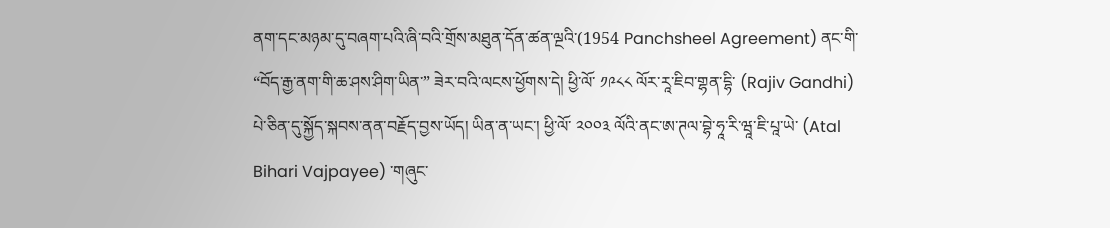ནག་དང་མཉམ་དུ་བཞག་པའི་ཞི་བའི་གྲོས་མཐུན་དོན་ཚན་ལྔའི་(1954 Panchsheel Agreement) ནང་གི་ “བོད་རྒྱ་ནག་གི་ཆ་ཤས་ཤིག་ཡིན་” ཟེར་བའི་ལངས་ཕྱོགས་དེ། ཕྱི་ལོ་ ༡༩༨༨ ལོར་རཱ་ཇིབ་གྷན་དྷི་ (Rajiv Gandhi) པེ་ཅིན་དུ་སྐྱོད་སྐབས་ནན་བརྗོད་བྱས་ཡོད། ཡིན་ན་ཡང་། ཕྱི་ལོ་ ༢༠༠༣ ལོའི་ནང་ཨ་ཊལ་བྷེ་ཧཱ་རི་ཝཱ་ཇི་པཱ་ཡེ་ (Atal Bihari Vajpayee) ་གཞུང་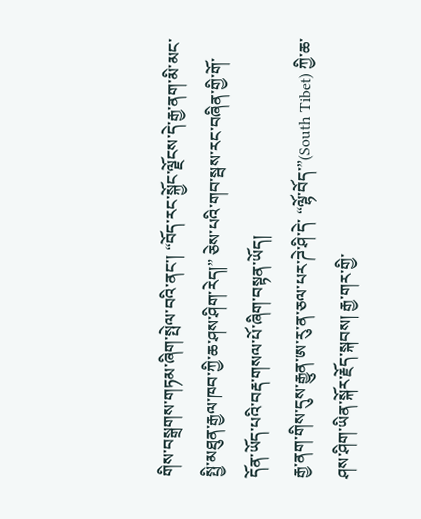གིས་བསྒྲགས་གཏམ་ཞིག་སྤེལ་བའི་ནང་། “བོད་རང་སྐྱོང་ལྗོངས་དེ་རྒྱ་ནག་མི་མང་སྤྱི་མཐུན་རྒྱལ་ཁབ་ཀྱི་ཆ་ཤས་ཤིག་རེད།” ཅེས་པའི་གབ་སྦས་རང་བཞིན་གྱི་གོ་དོན་ཡོད་པའི་བརྡ་གསལ་པོ་ཞིག་བསྟན་ཡོད།
རྒྱ་ནག་གིས་དུས་རྒྱུན་ཨ་རུ་ན་ཅལ་པར་ཌེ་ཤི་དེ་ “ལྷོ་བོད་”(South Tibet) ཀྱི་ཆ་ཤས་ཤིག་ཡིན་སྐོར་རྗོད་སྐབས། རྒྱ་གར་གྱི་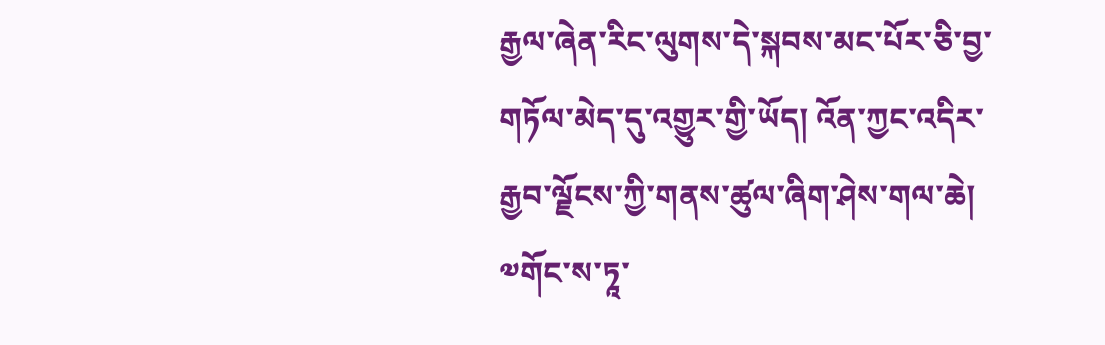རྒྱལ་ཞེན་རིང་ལུགས་དེ་སྐབས་མང་པོར་ཅི་བྱ་གཏོལ་མེད་དུ་འགྱུར་གྱི་ཡོད། འོན་ཀྱང་འདིར་རྒྱབ་ལྗོངས་ཀྱི་གནས་ཚུལ་ཞིག་ཤེས་གལ་ཆེ། ༧གོང་ས་ཏཱ་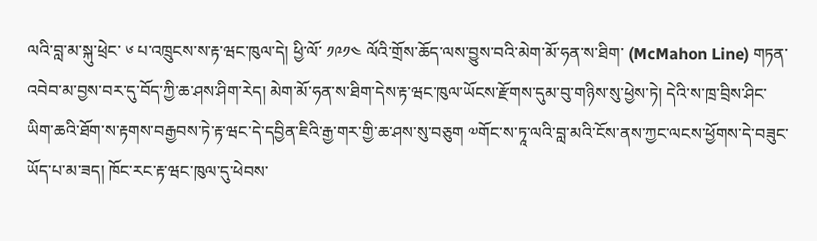ལའི་བླ་མ་སྐུ་ཕྲེང་ ༦ པ་འཁྲུངས་ས་རྟ་ཝང་ཁུལ་དེ། ཕྱི་ལོ་ ༡༩༡༤ ལོའི་གྲོས་ཆོད་ལས་བྱུས་བའི་མེག་མོ་ཧན་ས་ཐིག་ (McMahon Line) གཏན་འབེབ་མ་བྱས་བར་དུ་བོད་ཀྱི་ཆ་ཤས་ཤིག་རེད། མེག་མོ་ཧན་ས་ཐིག་དེས་རྟ་ཝང་ཁུལ་ཡོངས་རྫོགས་དུམ་བུ་གཉིས་སུ་ཕྱེས་ཏེ། དེའི་ས་ཁྲ་བྲིས་ཤིང་ཡིག་ཆའི་ཐོག་ས་རྟགས་བརྒྱབས་ཏེ་རྟ་ཝང་དེ་དབྱིན་ཇིའི་རྒྱ་གར་གྱི་ཆ་ཤས་སུ་བཅུག ༧གོང་ས་ཏཱ་ལའི་བླ་མའི་ངོས་ནས་ཀྱང་ལངས་ཕྱོགས་དེ་བཟུང་ཡོད་པ་མ་ཟད། ཁོང་རང་རྟ་ཝང་ཁུལ་དུ་ཕེབས་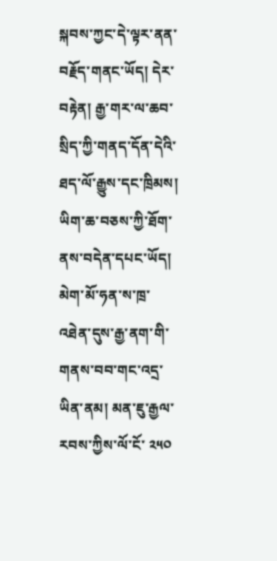སྐབས་ཀྱང་དེ་ལྟར་ནན་བརྗོད་གནང་ཡོད། དེར་བརྟེན། རྒྱ་གར་ལ་ཆབ་སྲིད་ཀྱི་གནད་དོན་དེའི་ཐད་ལོ་རྒྱུས་དང་ཁྲིམས། ཡིག་ཆ་བཅས་ཀྱི་ཐོག་ནས་བདེན་དཔང་ཡོད།
མེག་མོ་ཧན་ས་ཁྲ་འཐེན་དུས་རྒྱ་ནག་གི་གནས་བབ་གང་འདྲ་ཡིན་ནམ། མན་ཇུ་རྒྱལ་རབས་ཀྱིས་ལོ་ངོ་ ༢༥༠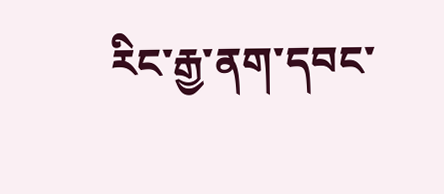རིང་རྒྱ་ནག་དབང་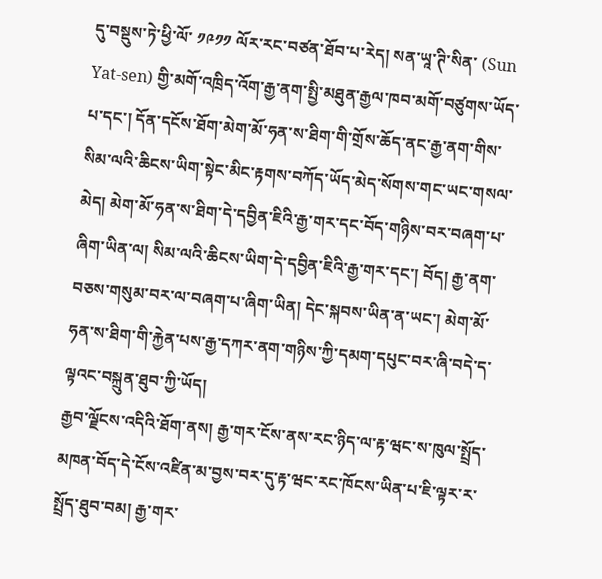དུ་བསྡུས་ཏེ་ཕྱི་ལོ་ ༡༩༡༡ ལོར་རང་བཙན་ཐོབ་པ་རེད། སན་ཡཱ་ཊི་སིན་ (Sun Yat-sen) གྱི་མགོ་འཁྲིད་འོག་རྒྱ་ནག་སྤྱི་མཐུན་རྒྱལ་ཁབ་མགོ་བཙུགས་ཡོད་པ་དང་། དོན་དངོས་ཐོག་མེག་མོ་ཧན་ས་ཐིག་གི་གྲོས་ཆོད་ནང་རྒྱ་ནག་གིས་སིམ་ལའི་ཆིངས་ཡིག་སྟེང་མིང་རྟགས་བཀོད་ཡོད་མེད་སོགས་གང་ཡང་གསལ་མེད། མེག་མོ་ཧན་ས་ཐིག་དེ་དབྱིན་ཇིའི་རྒྱ་གར་དང་བོད་གཉིས་བར་བཞག་པ་ཞིག་ཡིན་ལ། སིམ་ལའི་ཆིངས་ཡིག་དེ་དབྱིན་ཇིའི་རྒྱ་གར་དང་། བོད། རྒྱ་ནག་བཅས་གསུམ་བར་ལ་བཞག་པ་ཞིག་ཡིན། དེང་སྐབས་ཡིན་ན་ཡང་། མེག་མོ་ཧན་ས་ཐིག་གི་རྐྱེན་པས་རྒྱ་དཀར་ནག་གཉིས་ཀྱི་དམག་དཔུང་བར་ཞི་བདེ་ད་ལྟའང་བསྐྲུན་ཐུབ་ཀྱི་ཡོད།
རྒྱབ་ལྗོངས་འདིའི་ཐོག་ནས། རྒྱ་གར་ངོས་ནས་རང་ཉིད་ལ་རྟ་ཝང་ས་ཁུལ་སྤྲོད་མཁན་བོད་དེ་ངོས་འཛིན་མ་བྱས་བར་དུ་རྟ་ཝང་རང་ཁོངས་ཡིན་པ་ཇི་ལྟར་ར་སྤྲོད་ཐུབ་བམ། རྒྱ་གར་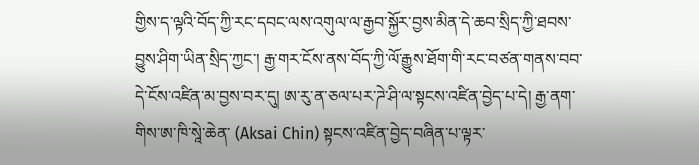གྱིས་ད་ལྟའི་བོད་ཀྱི་རང་དབང་ལས་འགུལ་ལ་རྒྱབ་སྐྱོར་བྱས་མིན་དེ་ཆབ་སྲིད་ཀྱི་ཐབས་བྱུས་ཤིག་ཡིན་སྲིད་ཀྱང་། རྒྱ་གར་ངོས་ནས་བོད་ཀྱི་ལོ་རྒྱུས་ཐོག་གི་རང་བཙན་གནས་བབ་དེ་ངོས་འཛིན་མ་བྱས་བར་དུ། ཨ་རུ་ན་ཅལ་པར་ཌེ་ཤི་ལ་སྟངས་འཛིན་བྱེད་པ་དེ། རྒྱ་ནག་གིས་ཨ་ཁི་སཱེ་ཆེན་ (Aksai Chin) སྟངས་འཛིན་བྱེད་བཞིན་པ་ལྟར་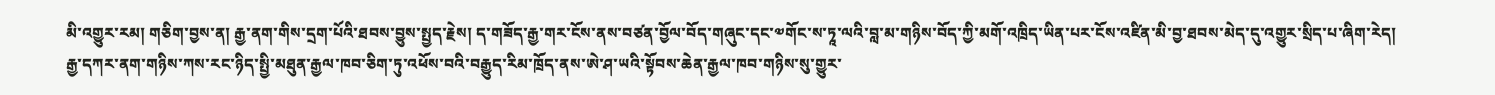མི་འགྱུར་རམ། གཅིག་བྱས་ན། རྒྱ་ནག་གིས་དྲག་པོའི་ཐབས་བྱུས་སྤྱད་རྗེས། ད་གཟོད་རྒྱ་གར་ངོས་ནས་བཙན་བྱོལ་བོད་གཞུང་དང་༧གོང་ས་ཏཱ་ལའི་བླ་མ་གཉིས་བོད་ཀྱི་མགོ་འཁྲིད་ཡིན་པར་ངོས་འཛིན་མི་བྱ་ཐབས་མེད་དུ་འགྱུར་སྲིད་པ་ཞིག་རེད།
རྒྱ་དཀར་ནག་གཉིས་ཀས་རང་ཉིད་སྤྱི་མཐུན་རྒྱལ་ཁབ་ཅིག་ཏུ་འཕོས་བའི་བརྒྱུད་རིམ་ཁྲོད་ནས་ཨེ་ཤ་ཡའི་སྟོབས་ཆེན་རྒྱལ་ཁབ་གཉིས་སུ་གྱུར་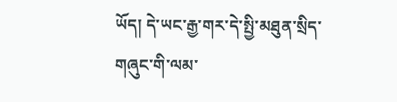ཡོད། དེ་ཡང་རྒྱ་གར་དེ་སྤྱི་མཐུན་སྲིད་གཞུང་གི་ལམ་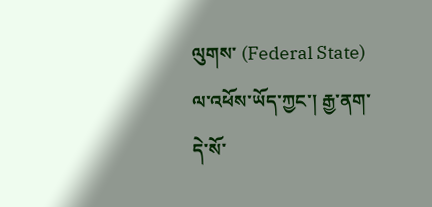ལུགས་ (Federal State) ལ་འཕོས་ཡོད་ཀྱང་། རྒྱ་ནག་དེ་སོ་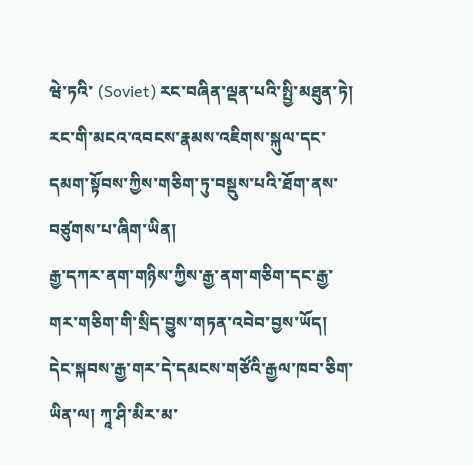ཝེ་ཏའི་ (Soviet) རང་བཞིན་ལྡན་པའི་སྤྱི་མཐུན་ཏེ། རང་གི་མངའ་འབངས་རྣམས་འཇིགས་སྐུལ་དང་དམག་སྟོབས་ཀྱིས་གཅིག་ཏུ་བསྡུས་པའི་ཐོག་ནས་བཙུགས་པ་ཞིག་ཡིན།
རྒྱ་དཀར་ནག་གཉིས་ཀྱིས་རྒྱ་ནག་གཅིག་དང་རྒྱ་གར་གཅིག་གི་སྲིད་བྱུས་གཏན་འབེབ་བྱས་ཡོད། དེང་སྐབས་རྒྱ་གར་དེ་དམངས་གཙོའི་རྒྱལ་ཁབ་ཅིག་ཡིན་ལ། ཀཱ་ཤི་མིར་མ་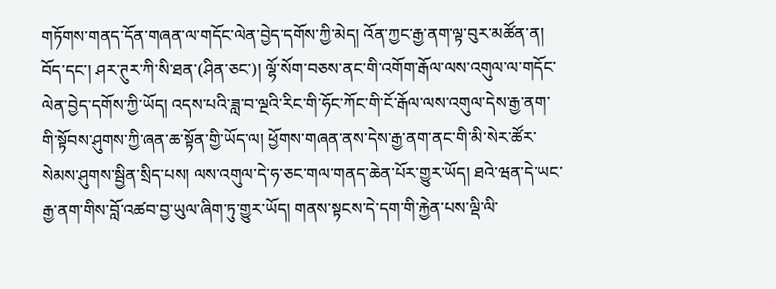གཏོགས་གནད་དོན་གཞན་ལ་གདོང་ལེན་བྱེད་དགོས་ཀྱི་མེད། འོན་ཀྱང་རྒྱ་ནག་ལྟ་བུར་མཚོན་ན། བོད་དང་། ཤར་ཊུར་ཀི་སི་ཐན་(ཤིན་ཅང་)། ལྷོ་སོག་བཅས་ནང་གི་འགོག་རྒོལ་ལས་འགུལ་ལ་གདོང་ལེན་བྱེད་དགོས་ཀྱི་ཡོད། འདས་པའི་ཟླ་བ་ལྔའི་རིང་གི་ཧོང་ཀོང་གི་ངོ་རྒོལ་ལས་འགུལ་དེས་རྒྱ་ནག་གི་སྟོབས་ཤུགས་ཀྱི་ཞན་ཆ་སྟོན་གྱི་ཡོད་ལ། ཕྱོགས་གཞན་ནས་དེས་རྒྱ་ནག་ནང་གི་མི་སེར་ཚོར་སེམས་ཤུགས་སྦྱིན་སྲིད་པས། ལས་འགུལ་དེ་ཧ་ཅང་གལ་གནད་ཆེན་པོར་གྱུར་ཡོད། ཐའེ་ཝན་དེ་ཡང་རྒྱ་ནག་གིས་བློ་འཚབ་བྱ་ཡུལ་ཞིག་ཏུ་གྱུར་ཡོད། གནས་སྟངས་དེ་དག་གི་རྐྱེན་པས་ལྡི་ལི་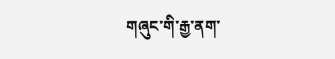གཞུང་གི་རྒྱ་ནག་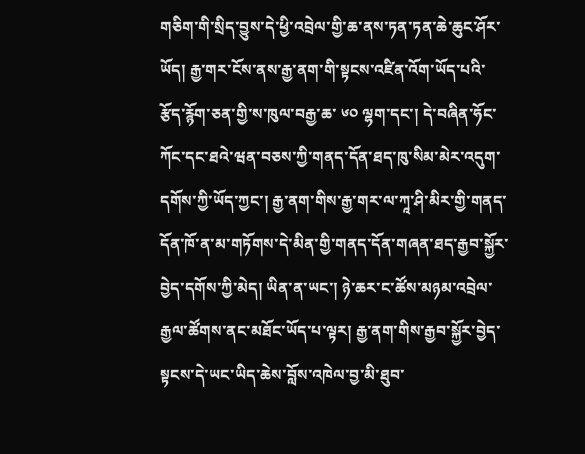གཅིག་གི་སྲིད་བྱུས་དེ་ཕྱི་འབྲེལ་གྱི་ཆ་ནས་ཏན་ཏན་ཆེ་ཆུང་ཤོར་ཡོད། རྒྱ་གར་ངོས་ནས་རྒྱ་ནག་གི་སྟངས་འཛིན་འོག་ཡོད་པའི་རྩོད་རྙོག་ཅན་གྱི་ས་ཁུལ་བརྒྱ་ཆ་ ༦༠ ལྷག་དང་། དེ་བཞིན་ཧོང་ཀོང་དང་ཐའེ་ཝན་བཅས་ཀྱི་གནད་དོན་ཐད་ཁུ་སིམ་མེར་འདུག་དགོས་ཀྱི་ཡོད་ཀྱང་། རྒྱ་ནག་གིས་རྒྱ་གར་ལ་ཀཱ་ཤི་མིར་གྱི་གནད་དོན་ཁོ་ན་མ་གཏོགས་དེ་མིན་གྱི་གནད་དོན་གཞན་ཐད་རྒྱབ་སྐྱོར་བྱེད་དགོས་ཀྱི་མེད། ཡིན་ན་ཡང་། ཉེ་ཆར་ང་ཚོས་མཉམ་འབྲེལ་རྒྱལ་ཚོགས་ནང་མཐོང་ཡོད་པ་ལྟར། རྒྱ་ནག་གིས་རྒྱབ་སྐྱོར་བྱེད་སྟངས་དེ་ཡང་ཡིད་ཆེས་བློས་འཁེལ་བྱ་མི་ཐུབ་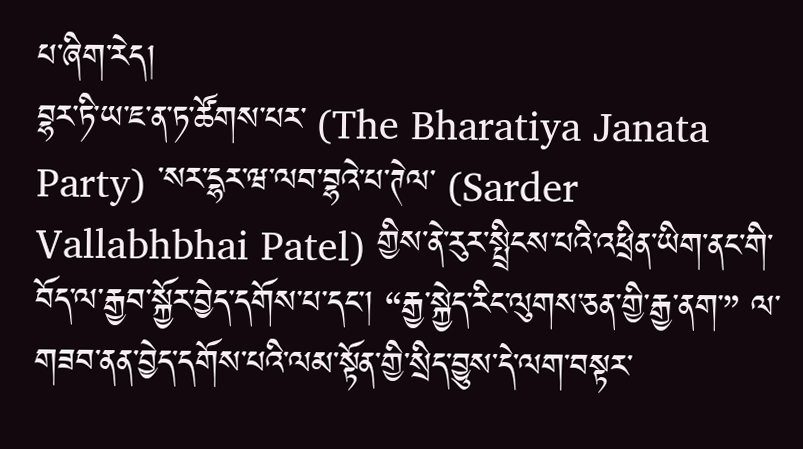པ་ཞིག་རེད།
བྷར་ཏི་ཡ་ཇ་ན་ཏ་ཚོགས་པར་ (The Bharatiya Janata Party) ་སར་དྷར་ཝ་ལབ་བྷའེ་པ་ཊེལ་ (Sarder Vallabhbhai Patel) གྱིས་ནེ་རུར་སྤྲིངས་པའི་འཕྲིན་ཡིག་ནང་གི་བོད་ལ་རྒྱབ་སྐྱོར་བྱེད་དགོས་པ་དང་། “རྒྱ་སྐྱེད་རིང་ལུགས་ཅན་གྱི་རྒྱ་ནག་” ལ་གཟབ་ནན་བྱེད་དགོས་པའི་ལམ་སྟོན་གྱི་སྲིད་བྱུས་དེ་ལག་བསྟར་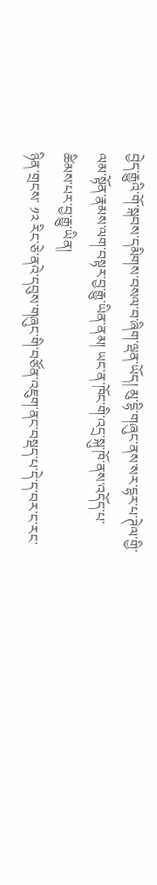བྱེད་རྒྱུའི་གོ་སྐབས་དམིགས་བསལ་བ་ཞིག་ལྡན་ཡོད། མུ་དྷི་གཞུང་ནས་སར་དྷར་པ་ཊེལ་གྱི་ལམ་སྟོན་རྣམས་ལག་བསྟར་བྱ་རྒྱུ་ཡིན་ནམ། ཡང་ན་ཁོང་གི་འདྲ་སྐུ་ཁོ་ནས་འདོད་པ་ཚིམས་པར་བྱ་རྒྱུ་ཡིན།
ཉིན་གྲངས་ ༡༢ རིང་ཅེ་ནའེ་དབུས་གཞུང་གི་བཙོན་འཇུག་ནང་བསྡད་པ་དེ་ད་བར་ང་རང་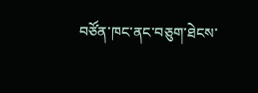བཙོན་ཁང་ནང་བཅུག་ཐེངས་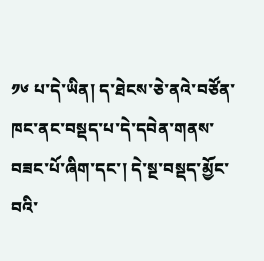༡༦ པ་དེ་ཡིན། ད་ཐེངས་ཅེ་ནའེ་བཙོན་ཁང་ནང་བསྡད་པ་དེ་དབེན་གནས་བཟང་པོ་ཞིག་དང་། དེ་སྔ་བསྡད་མྱོང་བའི་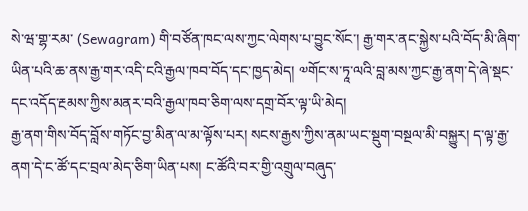སེ་ཝ་གྷ་རམ་ (Sewagram) གི་བཙོན་ཁང་ལས་ཀྱང་ལེགས་པ་བྱུང་སོང་། རྒྱ་གར་ནང་སྐྱེས་པའི་བོད་མི་ཞིག་ཡིན་པའི་ཆ་ནས་རྒྱ་གར་འདི་ངའི་རྒྱལ་ཁབ་བོད་དང་ཁྱད་མེད། ༧གོང་ས་ཏཱ་ལའི་བླ་མས་ཀྱང་རྒྱ་ནག་དེ་ཞེ་སྡང་དང་འདོད་རྔམས་ཀྱིས་མནར་བའི་རྒྱལ་ཁབ་ཅིག་ལས་དགྲ་བོར་ལྟ་ཡི་མེད།
རྒྱ་ནག་གིས་བོད་བློས་གཏོང་བྱ་མིན་ལ་མ་ལྟོས་པར། སངས་རྒྱས་ཀྱིས་ནམ་ཡང་སྡུག་བསྔལ་མི་བསྐྱུར། ད་ལྟ་རྒྱ་ནག་དེ་ང་ཚོ་དང་བྲལ་མེད་ཅིག་ཡིན་པས། ང་ཚོའི་བར་གྱི་འགྲུལ་བཞུད་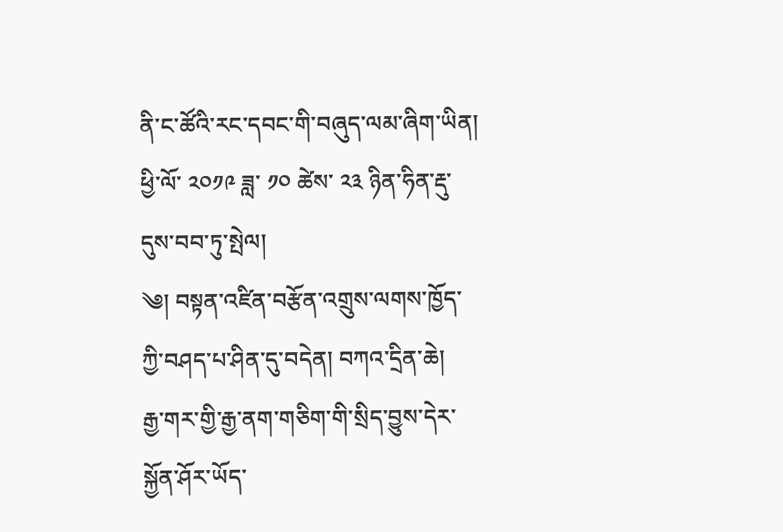ནི་ང་ཚོའི་རང་དབང་གི་བཞུད་ལམ་ཞིག་ཡིན།
ཕྱི་ལོ་ ༢༠༡༩ ཟླ་ ༡༠ ཚེས་ ༢༣ ཉིན་ཧིན་རྡུ་དུས་བབ་ཏུ་སྤེལ།
༄། བསྟན་འཛིན་བརྩོན་འགྲུས་ལགས་ཁྱོད་ཀྱི་བཤད་པ་ཤིན་དུ་བདེན། བཀའ་དྲིན་ཆེ།
རྒྱ་གར་གྱི་རྒྱ་ནག་གཅིག་གི་སྲིད་བྱུས་དེར་སྐྱོན་ཤོར་ཡོད་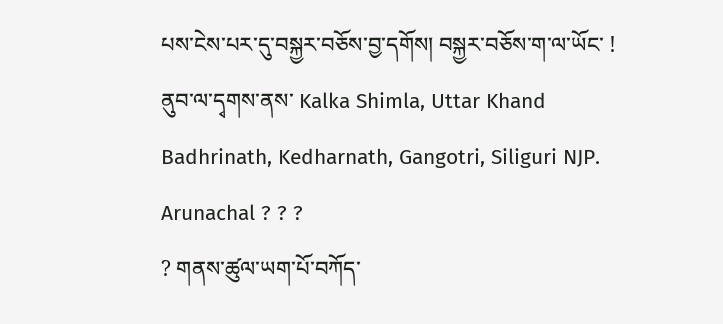པས་ངེས་པར་དུ་བསྐྱར་བཅོས་བྱ་དགོས། བསྐྱར་བཅོས་ག་ལ་ཡོང་ ! ནུབ་ལ་དྭགས་ནས་ Kalka Shimla, Uttar Khand Badhrinath, Kedharnath, Gangotri, Siliguri NJP. Arunachal ? ? ?
? གནས་ཚུལ་ཡག་པོ་བཀོད་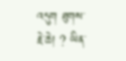འདུག ཐུགས་རྗེ་ཆེ། ? ཡིན་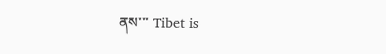ནས་་་ Tibet is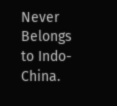Never Belongs to Indo-China.